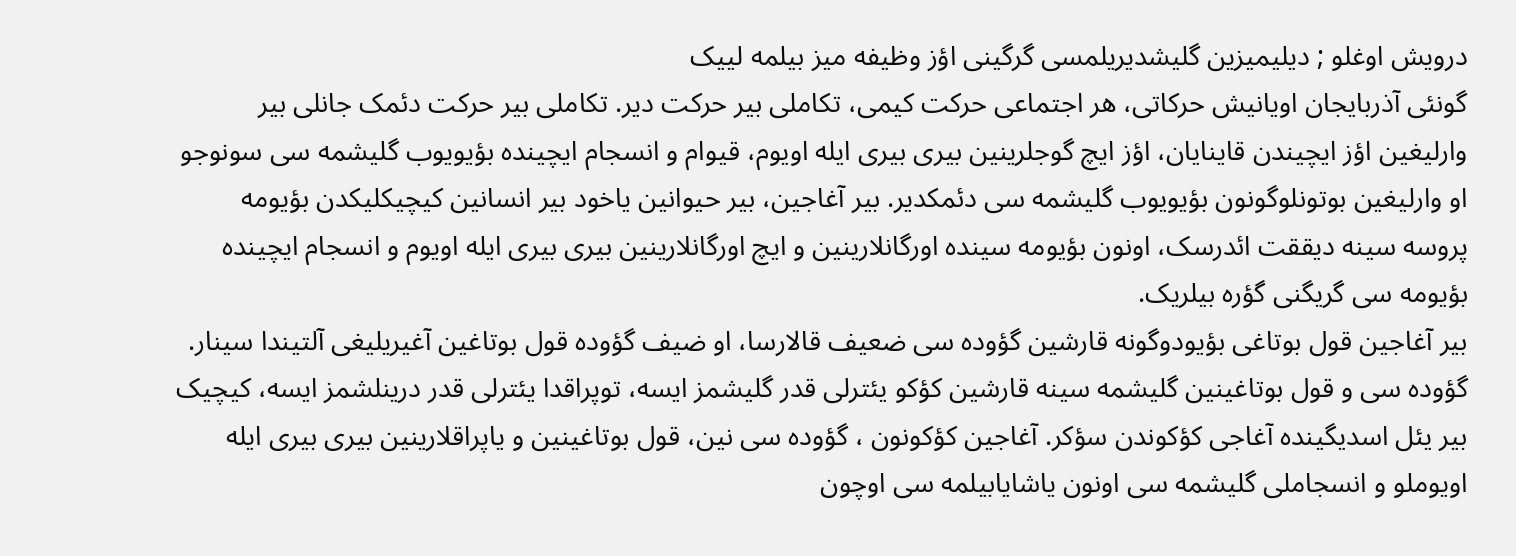درویش اوغلو ; دیلیمیزین گلیشدیریلمسی گرگینی اؤز وظیفه میز بیلمه لییک
گونئی آذربایجان اویانیش حرکاتی، هر اجتماعی حرکت کیمی، تکاملی بیر حرکت دیر. تکاملی بیر حرکت دئمک جانلی بیر وارلیغین اؤز ایچیندن قاینایان، اؤز ایچ گوجلرینین بیری بیری ایله اویوم، قیوام و انسجام ایچینده بؤیویوب گلیشمه سی سونوجو او وارلیغین بوتونلوگونون بؤیویوب گلیشمه سی دئمکدیر. بیر آغاجین، بیر حیوانین یاخود بیر انسانین کیچیکلیکدن بؤیومه پروسه سینه دیققت ائدرسک، اونون بؤیومه سینده اورگانلارینین و ایچ اورگانلارینین بیری بیری ایله اویوم و انسجام ایچینده بؤیومه سی گریگنی گؤره بیلریک.
بیر آغاجین قول بوتاغی بؤیودوگونه قارشین گؤوده سی ضعیف قالارسا، او ضیف گؤوده قول بوتاغین آغیریلیغی آلتیندا سینار. گؤوده سی و قول بوتاغینین گلیشمه سینه قارشین کؤکو یئترلی قدر گلیشمز ایسه، توپراقدا یئترلی قدر درینلشمز ایسه، کیچیک بیر یئل اسدیگینده آغاجی کؤکوندن سؤکر. آغاجین کؤکونون ، گؤوده سی نین، قول بوتاغینین و یاپراقلارینین بیری بیری ایله اویوملو و انسجاملی گلیشمه سی اونون یاشایابیلمه سی اوچون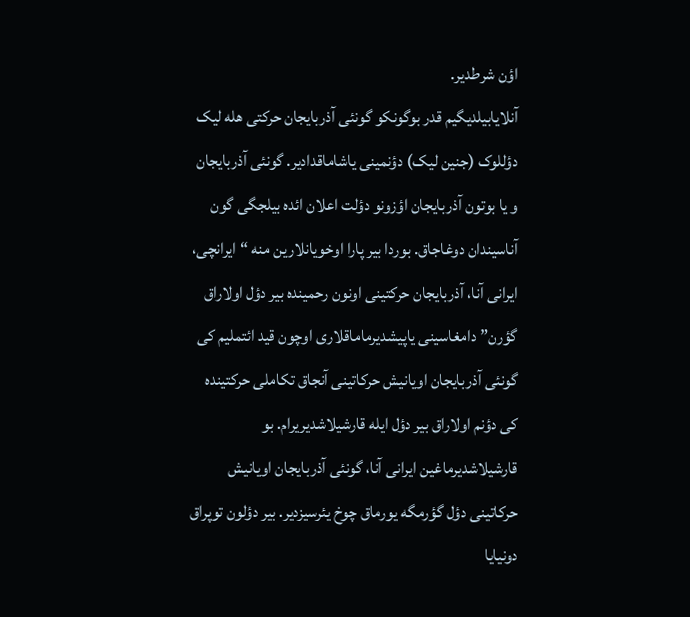اؤن شرطدیر.
آنلایابیلدیگیم قدر بوگونکو گونئی آذربایجان حرکتی هله لیک دؤللوک (جنین لیک) دؤنمینی یاشاماقدادیر. گونئی آذربایجان و یا بوتون آذربایجان اؤزونو دؤلت اعلان ائده بیلجگی گون آناسیندان دوغاجاق. بوردا بیر پارا اوخویانلارین منه “ایرانچی، ایرانی آنا، آذربایجان حرکتینی اونون رحمینده بیر دؤل اولاراق گؤرن” دامغاسینی یاپیشدیرماماقلاری اوچون قید ائتملیم کی گونئی آذربایجان اویانیش حرکاتینی آنجاق تکاملی حرکتینده کی دؤنم اولاراق بیر دؤل ایله قارشیلاشدیریرام. بو قارشیلاشدیرماغین ایرانی آنا، گونئی آذربایجان اویانیش حرکاتینی دؤل گؤرمگه یورماق چوخ یئرسیزدیر. بیر دؤلون توپراق دونیایا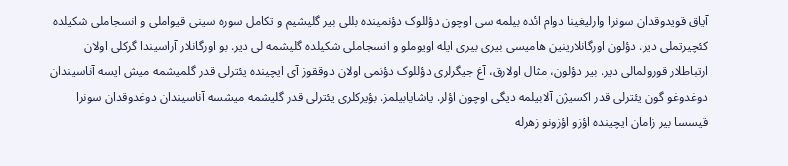آیاق قویدوقدان سونرا وارلیغینا دوام ائده بیلمه سی اوچون دؤللوک دؤنمینده بللی بیر گلیشیم و تکامل سوره سینی قیواملی و انسجاملی شکیلده کئچیرتملی دیر. دؤلون اورگانلارینین هامیسی بیری بیری ایله اویوملو و انسجاملی شکیلده گلیشمه لی دیر. بو اورگانلار آراسیندا گرکلی اولان ارتباطلار قورولمالی دیر. بیر دؤلون، مثال اولارق، آغ جیگرلری دؤللوک دؤنمی اولان دوققوز آی ایچینده یئترلی قدر گلمیشمه میش ایسه آناسیندان دوغدوغو گون یئترلی قدر اکسیژن آلابیلمه دیگی اوچون اؤلر. یاشایابیلمز. بؤیرکلری یئترلی قدر گلیشمه میشسه آناسیندان دوغدوقدان سونرا قیسسا بیر زامان ایچینده اؤزو اؤزونو زهرله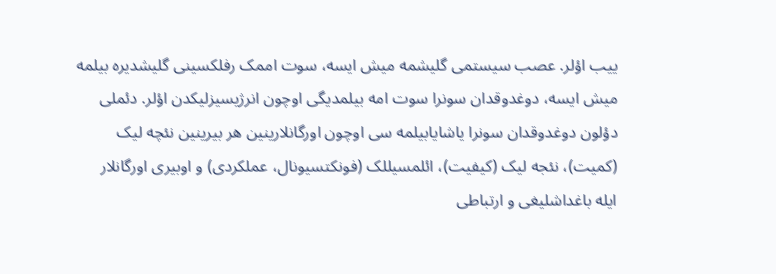ییب اؤلر. عصب سیستمی گلیشمه میش ایسه، سوت اممک رفلکسینی گلیشدیره بیلمه میش ایسه، دوغدوقدان سونرا سوت امه بیلمدیگی اوچون انرژیسیزلیکدن اؤلر. دئملی دؤلون دوغدوقدان سونرا یاشایابیلمه سی اوچون اورگانلارینین هر بیرینین نئچه لیک (کمیت)، نئجه لیک (کیفیت)، ائلمسیللک (فونکتسیونال، عملکردی) و اوبیری اورگانلار ایله باغداشلیغی و ارتباطی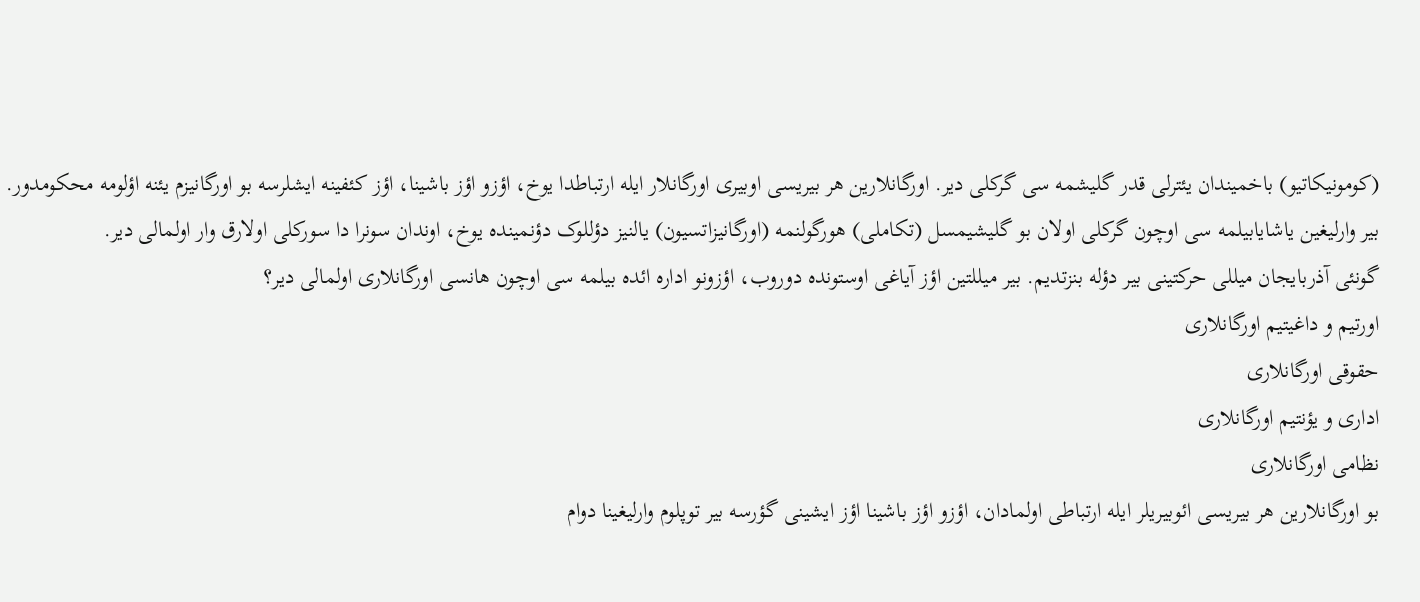(کومونیکاتیو) باخمیندان یئترلی قدر گلیشمه سی گرکلی دیر. اورگانلارین هر بیریسی اوبیری اورگانلار ایله ارتباطدا یوخ، اؤزو اؤز باشینا، اؤز کئفینه ایشلرسه بو اورگانیزم یئنه اؤلومه محکومدور.
بیر وارلیغین یاشایابیلمه سی اوچون گرکلی اولان بو گلیشیمسل (تکاملی) هورگولنمه (اورگانیزاتسیون) یالنیز دؤللوک دؤنمینده یوخ، اوندان سونرا دا سورکلی اولارق وار اولمالی دیر.
گونئی آذربایجان میللی حرکتینی بیر دؤله بنزتدیم. بیر میللتین اؤز آیاغی اوستونده دوروب، اؤزونو اداره ائده بیلمه سی اوچون هانسی اورگانلاری اولمالی دیر؟
اورتیم و داغیتیم اورگانلاری
حقوقی اورگانلاری
اداری و یؤنتیم اورگانلاری
نظامی اورگانلاری
بو اورگانلارین هر بیریسی ائوبیریلر ایله ارتباطی اولمادان، اؤزو اؤز باشینا اؤز ایشینی گؤرسه بیر توپلوم وارلیغینا دوام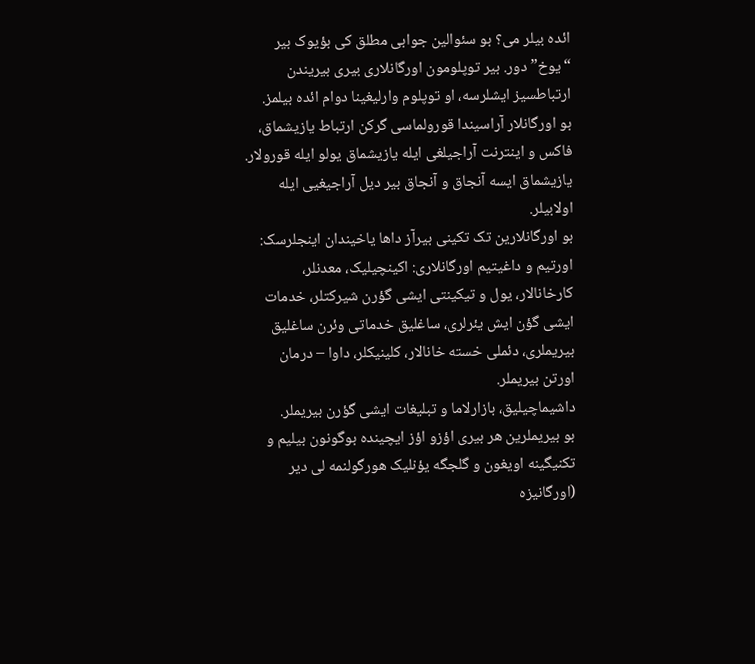ائده بیلر می؟ بو سئوالین جوابی مطلق کی بؤیوک بیر “یوخ” دور. بیر توپلومون اورگانلاری بیری بیریندن ارتباطسیز ایشلرسه، او توپلوم وارلیغینا دوام ائده بیلمز.
بو اورگانلار آراسیندا قورولماسی گرکن ارتباط یازیشماق، فاکس و اینترنت آراجیلغی ایله یازیشماق یولو ایله قورولار. یازیشماق ایسه آنجاق و آنجاق بیر دیل آراجیغیی ایله اولابیلر.
بو اورگانلارین تک تکینی بیرآز داها یاخیندان اینجلرسک:
اورتیم و داغیتیم اورگانلاری: اکینچیلیک، معدنلر، کارخانالار، یول و تیکینتی ایشی گؤرن شیرکتلر، خدمات ایشی گؤن ایش یئرلری، ساغلیق خدماتی وئرن ساغلیق بیریملری، دئملی خسته خانالار، کلینیکلر، داوا – درمان اورتن بیریملر.
داشیماچیلیق، بازارلاما و تبلیغات ایشی گؤرن بیریملر.
بو بیریملرین هر بیری اؤزو اؤز ایچینده بوگونون بیلیم و تکنیگینه اویغون و گلجگه یؤنلیک هورگولنمه لی دیر (اورگانیزه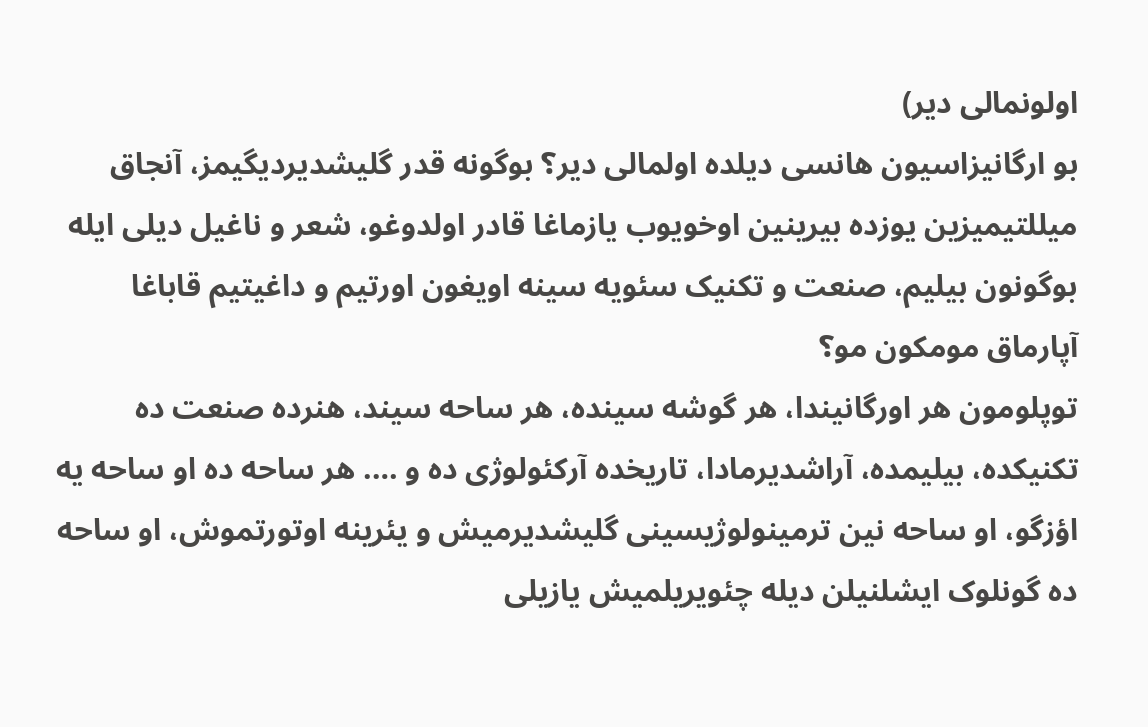اولونمالی دیر)
بو ارگانیزاسیون هانسی دیلده اولمالی دیر؟ بوگونه قدر گلیشدیردیگیمز، آنجاق میللتیمیزین یوزده بیرینین اوخویوب یازماغا قادر اولدوغو، شعر و ناغیل دیلی ایله بوگونون بیلیم، صنعت و تکنیک سئویه سینه اویغون اورتیم و داغیتیم قاباغا آپارماق مومکون مو؟
توپلومون هر اورگانیندا، هر گوشه سینده، هر ساحه سیند، هنرده صنعت ده تکنیکده، بیلیمده، آراشدیرمادا، تاریخده آرکئولوژی ده و …. هر ساحه ده او ساحه یه اؤزگو، او ساحه نین ترمینولوژیسینی گلیشدیرمیش و یئرینه اوتورتموش، او ساحه ده گونلوک ایشلنیلن دیله چئویریلمیش یازیلی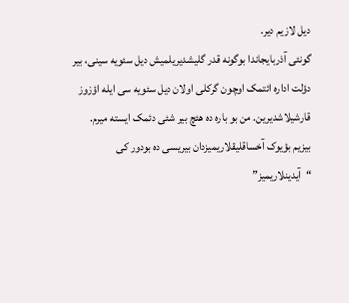دیل لازیم دیر.
گونئی آذربایجاندا بوگونه قدر گلیشدیریلمیش دیل سئویه سینی، بیر دؤلت اداره ائتمک اوچون گرکلی اولان دیل سئویه سی ایله اؤزوز قارشیلاشدیرین. من بو باره ده هئچ بیر شئی دئمک ایسته میرم.
بیزیم بؤیوک آخساقلیقلاریمیزدان بیریسی ده بودور کی “آیدینلاریمیز”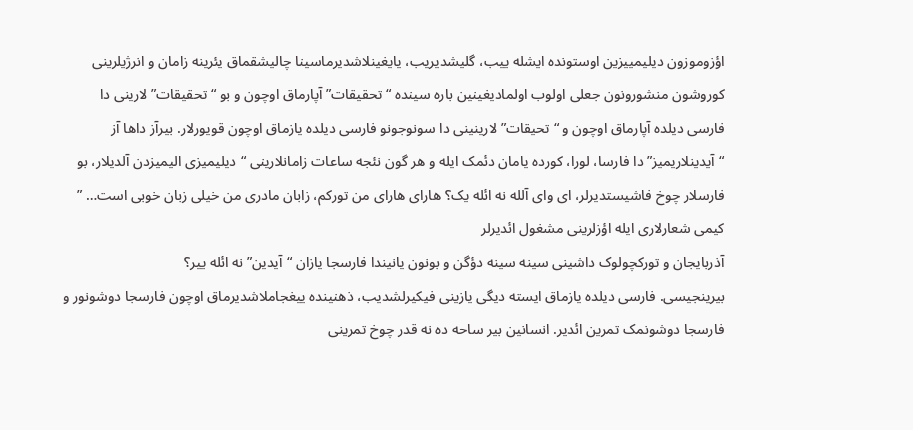اؤزوموزون دیلیمییزین اوستونده ایشله ییب، گلیشدیریب، یایغینلاشدیرماسینا چالیشقماق یئرینه زامان و انرژیلرینی کوروشون منشورونون جعلی اولوب اولمادیغینین باره سینده “تحقیقات” آپارماق اوچون و بو “تحقیقات” لارینی دا فارسی دیلده آپارماق اوچون و “تحیقات” لارینینی دا سونوجونو فارسی دیلده یازماق اوچون قویورلار. بیرآز داها آز “آیدینلاریمیز” دا فارسا، لورا، کورده یامان دئمک ایله و هر گون نئجه ساعات زامانلارینی “دیلیمیزی الیمیزدن آلدیلار، بو فارسلار چوخ فاشیستدیرلر، ای وای آلله نه ائله یک؟ هارای هارای من تورکم، زابان مادری من خیلی زبان خوبی است… ” کیمی شعارلاری ایله اؤزلرینی مشغول ائدیرلر
آذربایجان و تورکچولوک داشینی سینه سینه دؤگن و بونون یانیندا فارسجا یازان “آیدین” نه ائله ییر؟
بیرینجیسی. فارسی دیلده یازماق ایسته دیگی یازینی فیکیرلشدیب، ذهنینده ییغجاملاشدیرماق اوچون فارسجا دوشونور و فارسجا دوشونمک تمرین ائدیر. انسانین بیر ساحه ده نه قدر چوخ تمرینی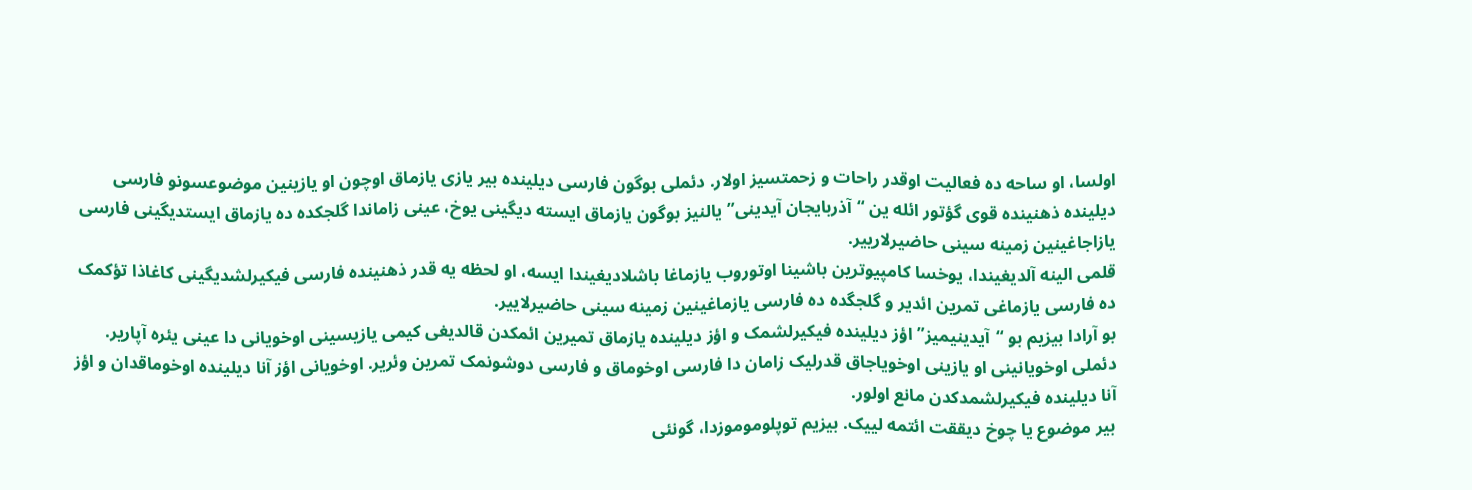اولسا، او ساحه ده فعالیت اوقدر راحات و زحمتسیز اولار. دئملی بوگون فارسی دیلینده بیر یازی یازماق اوچون او یازینین موضوعسونو فارسی دیلینده ذهنینده قوی گؤتور ائله ین “آذربایجان آیدینی” یالنیز بوگون یازماق ایسته دیگینی یوخ، عینی زاماندا گلجکده ده یازماق ایستدیگینی فارسی یازاجاغینین زمینه سینی حاضیرلارییر.
قلمی الینه آلدیغیندا، یوخسا کامپیوترین باشینا اوتوروب یازماغا باشلادیغیندا ایسه، او لحظه یه قدر ذهنینده فارسی فیکیرلشدیگینی کاغاذا تؤکمک ده فارسی یازماغی تمرین ائدیر و گلجگده ده فارسی یازماغینین زمینه سینی حاضیرلاییر.
بو آرادا بیزیم بو “آیدینیمیز” اؤز دیلینده فیکیرلشمک و اؤز دیلینده یازماق تمیرین ائمکدن قالدیغی کیمی یازیسینی اوخویانی دا عینی یئره آپاریر. دئملی اوخویانینی او یازینی اوخویاجاق قدرلیک زامان دا فارسی اوخوماق و فارسی دوشونمک تمرین وئریر. اوخویانی اؤز آنا دیلینده اوخوماقدان و اؤز آنا دیلینده فیکیرلشمدکدن مانع اولور.
بیر موضوع یا چوخ دیققت ائتمه لییک. بیزیم توپلوموموزدا، گونئی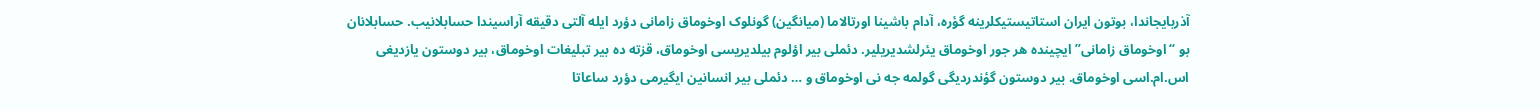آذربایجاندا، بوتون ایران استاتیستیکلرینه گؤره، آدام باشینا اورتالاما (میانگین) گونلوک اوخوماق زامانی دؤرد ایله آلتی دقیقه آراسیندا حسابلانیب. حسابلانان بو “اوخوماق زامانی” ایچینده هر جور اوخوماق یئرلشدیریلیر. دئملی بیر اؤلوم بیلدیریسی اوخوماق، قزته ده بیر تبلیغات اوخوماق، بیر دوستون یازدیغی اس.ام.اسی اوخوماق. بیر دوستون گؤندردیگی گولمه جه نی اوخوماق و … دئملی بیر انسانین ایگیرمی دؤرد ساعاتا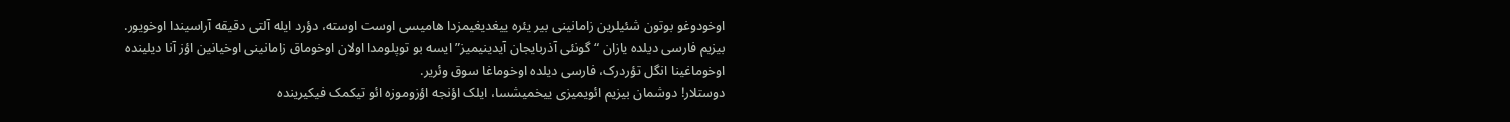اوخودوغو بوتون شئیلرین زامانینی بیر یئره ییغدیغیمزدا هامیسی اوست اوسته، دؤرد ایله آلتی دقیقه آراسیندا اوخویور.
بیزیم فارسی دیلده یازان “گونئی آذربایجان آیدینیمیز” ایسه بو توپلومدا اولان اوخوماق زامانینی اوخیانین اؤز آنا دیلینده اوخوماغینا انگل تؤردرک، فارسی دیلده اوخوماغا سوق وئریر.
دوستلار! دوشمان بیزیم ائویمیزی ییخمیشسا، ایلک اؤنجه اؤزوموزه ائو تیکمک فیکیرینده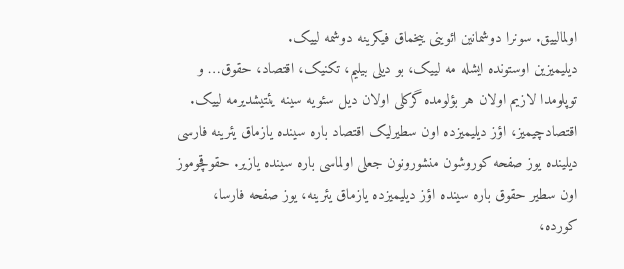اولمالییق. سونرا دوشمانین ائوینی ییخماق فیکرینه دوشمه لییک.
دیلیمیزین اوستونده ایشله مه لییک، بو دیلی بیلیم، تکنیک، اقتصاد، حقوق… و توپلومدا لازیم اولان هر بؤلومده گرکلی اولان دیل سئویه سینه یئتیشدیرمه لییک. اقتصادچیمیز، اؤز دیلیمیزده اون سطیرلیک اقتصاد باره سینده یازماق یئرینه فارسی دیلینده یوز صفحه کوروشون منشورونون جعلی اولماسی باره سینده یازیر. حقوقچوموز اون سطیر حقوق باره سینده اؤز دیلیمیزده یازماق یئرینه، یوز صفحه فارسا، کورده،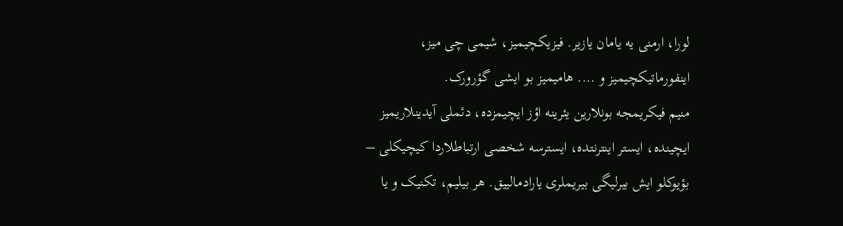لورا، ارمنی یه یامان یازیر. فیزیکچیمیز، شیمی چی میز، اینفورماتیکچیمیز و …. هامیمیز بو ایشی گؤرورک.
منیم فیکریمجه بونلارین یئرینه اؤز ایچیمزده، دئملی آیدینلاریمیز ایچینده، ایستر اینترنتده، ایسترسه شخصی ارتباطلاردا کیچیکلی – بؤیوکلو ایش بیرلیگی بیریملری یارادمالییق. هر بیلیم، تکنیک و یا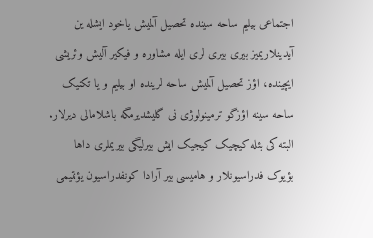اجتماعی بیلیم ساحه سینده تحصیل آلمیش یاخود ایشله ین آیدینلاریمیز بیری بیری لری ایله مشاوره و فیکیر آلیش وئریشی ایچینده، اؤز تحصیل آلمیش ساحه لرینده او بیلیم و یا تکنیک ساحه سینه اؤزگو ترمینولوژی نی گلیشدیرمگه باشلامالی دیرلار. البته کی بئله کیچیک کیجیک ایش بیرلیگی بیریملری داها بؤیوک فدراسیونلار و هامیسی بیر آرادا کونفدراسیون یؤنتیمی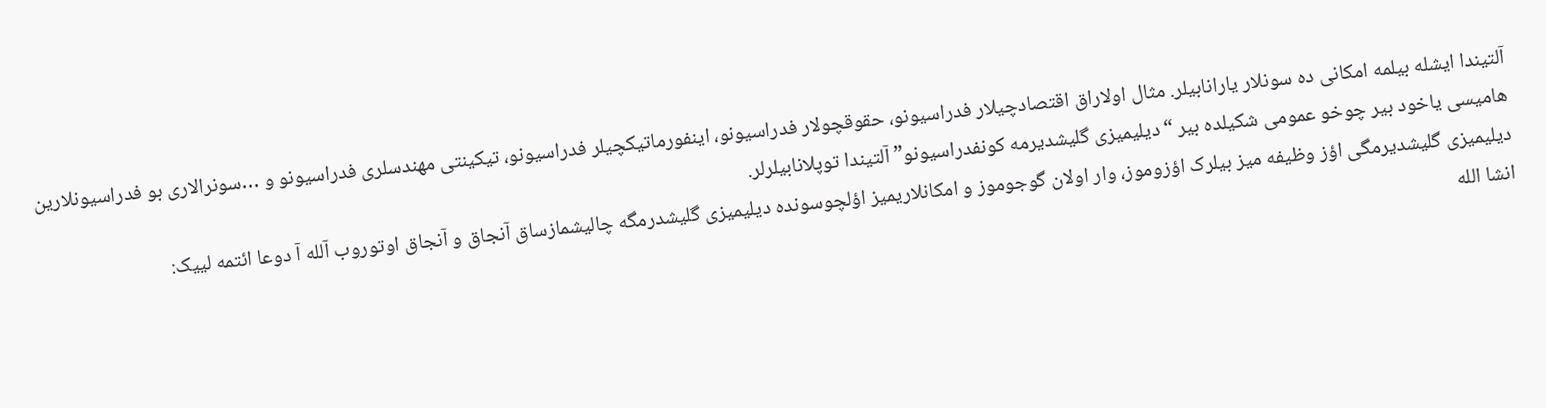آلتیندا ایشله بیلمه امکانی ده سونلار یارانابیلر. مثال اولاراق اقتصادچیلار فدراسیونو، حقوقچولار فدراسیونو، اینفورماتیکچیلر فدراسیونو، تیکینتی مهندسلری فدراسیونو و …سونرالاری بو فدراسیونلارین هامیسی یاخود بیر چوخو عمومی شکیلده بیر “دیلیمیزی گلیشدیرمه کونفدراسیونو” آلتیندا توپلانابیلرلر.
دیلیمیزی گلیشدیرمگی اؤز وظیفه میز بیلرک اؤزوموز، وار اولان گوجوموز و امکانلاریمیز اؤلچوسونده دیلیمیزی گلیشدرمگه چالیشمازساق آنجاق و آنجاق اوتوروب آلله آ دوعا ائتمه لییک:
انشا الله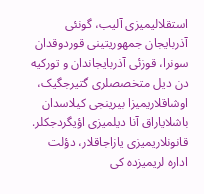استقلالیمیزی آلیب، گونئی آذربایجان جمهوریتینی قوردوقدان سونرا، قوزئی آذربایجاندان و تورکیه دن دیل متخصصلری گتیرجگیک، اوشاقلاریمیزا بیرینجی کیلاسدان باشلایاراق آنا دیلمیزی اؤیگردجکلر. قانونلاریمیزی یازاجاقلار، دؤلت اداره لریمیزده کی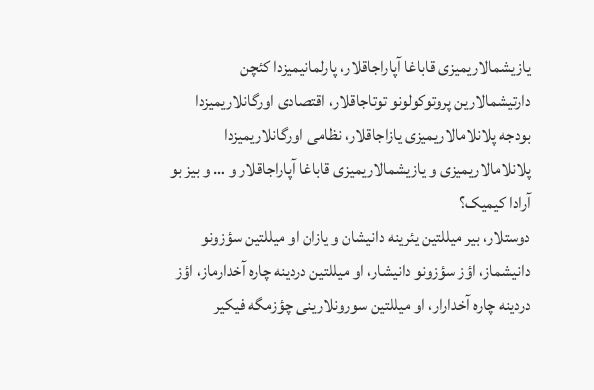یازیشمالاریمیزی قاباغا آپاراجاقلار، پارلمانیمیزدا کئچن دارتیشمالارین پروتوکولونو توتاجاقلار، اقتصادی اورگانلاریمیزدا بودجه پلانلامالاریمیزی یازاجاقلار، نظامی اورگانلاریمیزدا پلانلامالاریمیزی و یازیشمالاریمیزی قاباغا آپاراجاقلار و … و بیز بو آرادا کیمیک؟
دوستلار، بیر میللتین یئرینه دانیشان و یازان او میللتین سؤزونو دانیشماز، اؤز سؤزونو دانیشار، او میللتین دردینه چاره آخدارماز، اؤز دردینه چاره آخدارار، او میللتین سورونلارینی چؤزمگه فیکیر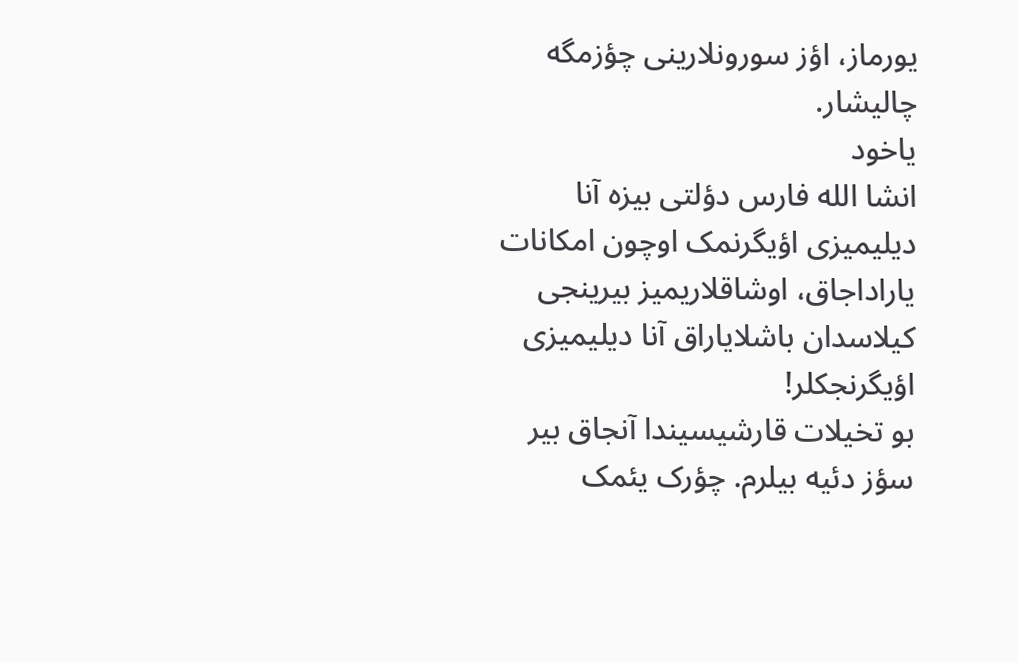یورماز، اؤز سورونلارینی چؤزمگه چالیشار.
یاخود
انشا الله فارس دؤلتی بیزه آنا دیلیمیزی اؤیگرنمک اوچون امکانات یاراداجاق، اوشاقلاریمیز بیرینجی کیلاسدان باشلایاراق آنا دیلیمیزی اؤیگرنجکلر!
بو تخیلات قارشیسیندا آنجاق بیر سؤز دئیه بیلرم. چؤرک یئمک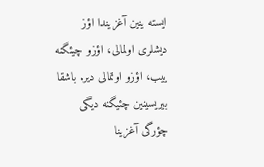ایسته ینین آغزیندا اؤز دیشلری اولمالی، اؤزو چیئگنه ییب، اؤزو اوتمالی دیر. باشقا بیریسینین چئیگنه دیگی چؤرگی آغزینا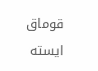قوماق ایسته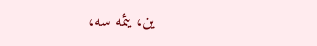ین، یئمه سه،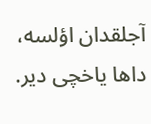آجلقدان اؤلسه، داها یاخچی دیر.